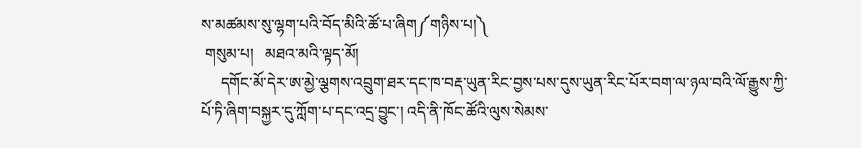ས་མཚམས་སུ་ལྷག་པའི་བོད་མིའི་ཚོ་པ་ཞིག༼གཉིས་པ།༽
 གསུམ་པ།   མཐའ་མའི་ལྟད་མོ།
     དགོང་མོ་དེར་ཨ་མྱེ་ལྕགས་འབྲུག་ཐར་དང་ཁ་བརྡ་ཡུན་རིང་བྱས་པས་དུས་ཡུན་རིང་པོར་བག་ལ་ཉལ་བའི་ལོ་རྒྱུས་ཀྱི་པོ་ཏི་ཞིག་བསྐྱར་དུ་ཀློག་པ་དང་འདྲ་བྱུང་། འདི་ནི་ཁོང་ཚོའི་ལུས་སེམས་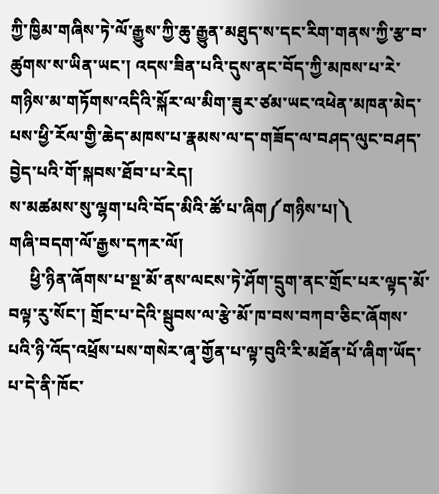ཀྱི་ཁྱིམ་གཞིས་ཏེ་ལོ་རྒྱུས་ཀྱི་ཆུ་རྒྱུན་མཐུད་ས་དང་རིག་གནས་ཀྱི་རྩ་བ་ཚུགས་ས་ཡིན་ཡང་། འདས་ཟིན་པའི་དུས་ནང་བོད་ཀྱི་མཁས་པ་རེ་གཉིས་མ་གཏོགས་འདིའི་སྐོར་ལ་མིག་ཟུར་ཙམ་ཡང་འཕེན་མཁན་མེད་པས་ཕྱི་རོལ་གྱི་ཆེད་མཁས་པ་རྣམས་ལ་ད་གཟོད་ལ་བཤད་ལུང་བཤད་བྱེད་པའི་གོ་སྐབས་ཐོབ་པ་རེད།
ས་མཚམས་སུ་ལྷག་པའི་བོད་མིའི་ཚོ་པ་ཞིག༼གཉིས་པ།༽
གཞི་བདག་ལོ་རྒྱས་དཀར་ལོ།
     ཕྱི་ཉིན་ཞོགས་པ་སྔ་མོ་ནས་ལངས་ཏེ་ཤོག་དྲུག་ནང་གྲོང་པར་ལྟད་མོ་བལྟ་རུ་སོང་། གྲོང་པ་དེའི་སྦུབས་ལ་རྩེ་མོ་ཁ་བས་བཀབ་ཅིང་ཞོགས་པའི་ཉི་འོད་འཕྲོས་པས་གསེར་ཞྭ་གྱོན་པ་ལྟ་བུའི་རི་མཐོན་པོ་ཞིག་ཡོད་པ་དེ་ནི་ཁོང་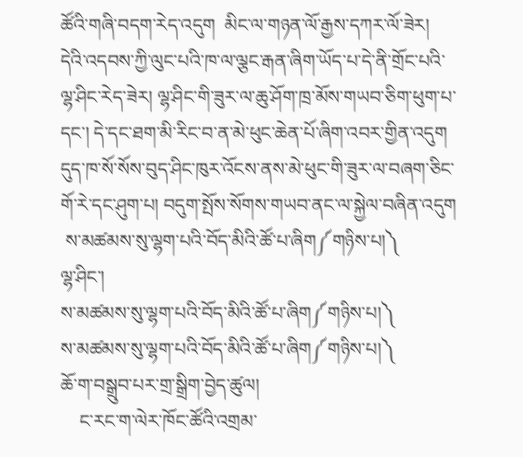ཚོའི་གཞི་བདག་རེད་འདུག  མིང་ལ་གཉན་ལོ་རྒྱས་དཀར་ལོ་ཟེར། དེའི་འདབས་ཀྱི་ལུང་པའི་ཁ་ལ་ལྕང་རྒན་ཞིག་ཡོད་པ་དེ་ནི་གྲོང་པའི་ལྷ་ཤིང་རེད་ཟེར། ལྷ་ཤིང་གི་ཟུར་ལ་ཆུ་ཤོག་ཁྲ་མོས་གཡབ་ཅིག་ཕུག་པ་དང་། དེ་དང་ཐག་མི་རིང་བ་ན་མེ་ཕུང་ཆེན་པོ་ཞིག་འབར་གྱིན་འདུག  དུད་ཁ་སོ་སོས་བུད་ཤིང་ཁུར་འོངས་ནས་མེ་ཕུང་གི་ཟུར་ལ་བཞག་ཅིང་གོ་རེ་དང་ཤུག་པ། བདུག་སྤོས་སོགས་གཡབ་ནང་ལ་སྐྱེལ་བཞིན་འདུག
 ས་མཚམས་སུ་ལྷག་པའི་བོད་མིའི་ཚོ་པ་ཞིག༼གཉིས་པ།༽
ལྷ་ཤིང་།
ས་མཚམས་སུ་ལྷག་པའི་བོད་མིའི་ཚོ་པ་ཞིག༼གཉིས་པ།༽
ས་མཚམས་སུ་ལྷག་པའི་བོད་མིའི་ཚོ་པ་ཞིག༼གཉིས་པ།༽
ཆོ་ག་བསྒྲུབ་པར་གྲ་སྒྲིག་བྱེད་ཚུལ།
    ང་རང་ག་ལེར་ཁོང་ཚོའི་འགྲམ་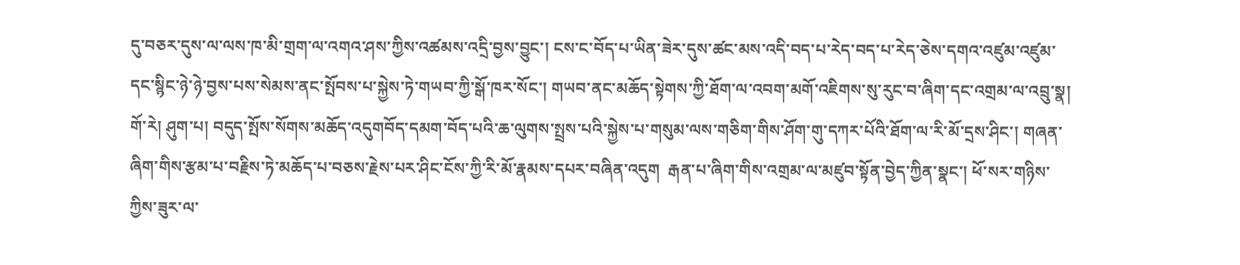དུ་བཅར་དུས་ལ་ལས་ཁ་མི་གྲག་ལ་འགའ་ཤས་ཀྱིས་འཚམས་འདྲི་བྱས་བྱུང་། ངས་ང་བོད་པ་ཡིན་ཟེར་དུས་ཚང་མས་འདི་བད་པ་རེད་བད་པ་རེད་ཅེས་དགའ་འཛུམ་འཛུམ་དང་སྙིང་ཉེ་ཉེ་བྱས་པས་སེམས་ནང་སྤོབས་པ་སྐྱེས་ཏེ་གཡབ་ཀྱི་སྒོ་ཁར་སོང་། གཡབ་ནང་མཆོད་སྟེགས་ཀྱི་ཐོག་ལ་འབག་མགོ་འཇིགས་སུ་རུང་བ་ཞིག་དང་འགྲམ་ལ་འབྲུ་སྣ། གོ་རེ། ཤུག་པ། བདུད་སྤོས་སོགས་མཆོད་འདུགབོད་དམག་བོད་པའི་ཆ་ལུགས་སྤྲས་པའི་སྐྱེས་པ་གསུམ་ལས་གཅིག་གིས་ཤོག་གུ་དཀར་པོའི་ཐོག་ལ་རི་མོ་དྲས་ཤིང་། གཞན་ཞིག་གིས་རྩམ་པ་བརྗིས་ཏེ་མཆོད་པ་བཅས་རྗེས་པར་ཤིང་ངོས་ཀྱི་རི་མོ་རྣམས་དཔར་བཞིན་འདུག  རྒན་པ་ཞིག་གིས་འགྲམ་ལ་མཛུབ་སྟོན་བྱེད་ཀྱིན་སྣང་། ཕོ་སར་གཉིས་ཀྱིས་ཟུར་ལ་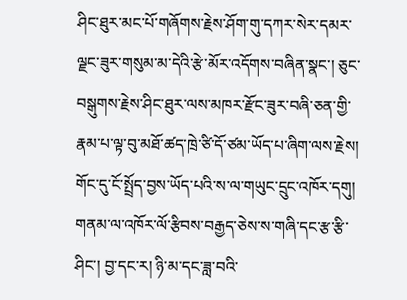ཤིང་ཐུར་མང་པོ་གཞོགས་རྗེས་ཤོག་གུ་དཀར་སེར་དམར་ལྗང་ཟུར་གསུམ་མ་དེའི་རྩེ་མོར་འདོགས་བཞིན་སྣང་། ཅུང་བསྒུགས་རྗེས་ཤིང་ཐུར་ལས་མཁར་རྫོང་ཟུར་བཞི་ཅན་གྱི་རྣམ་པ་ལྟ་བུ་མཐོ་ཚད་ཁྲེ་ཙི་དོ་ཙམ་ཡོད་པ་ཞིག་ལས་རྗེས། གོང་དུ་ངོ་སྤྲོད་བྱས་ཡོད་པའི་ས་ལ་གཡུང་དྲུང་འཁོར་དགུ། གནམ་ལ་འཁོར་ལོ་རྩིབས་བརྒྱད་ཅེས་ས་གཞི་དང་རྩ་རྩི་ཤིང་། བྱ་དང་ར། ཉི་མ་དང་ཟླ་བའི་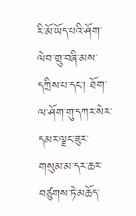རི་མོ་ཡོད་པའི་ཤོག་ལེབ་གྲུ་བཞི་མས་དཀྲིས་པ་དང་། ཐོག་ལ་ཤོག་གུ་དཀར་སེར་དམར་ལྗང་ཟུར་གསུམ་མ་དར་ཆར་བཙུགས་ཏེ་མཆོད་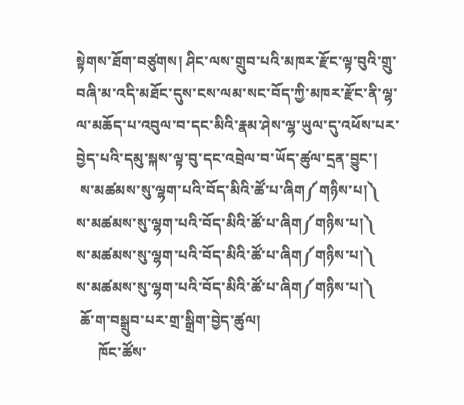སྟེགས་ཐོག་བཙུགས། ཤིང་ལས་གྲུབ་པའི་མཁར་རྫོང་ལྟ་བུའི་གྲུ་བཞི་མ་འདི་མཐོང་དུས་ངས་ལམ་སང་བོད་ཀྱི་མཁར་རྫོང་ནི་ལྷ་ལ་མཆོད་པ་འབུལ་བ་དང་མིའི་རྣམ་ཤེས་ལྷ་ཡུལ་དུ་འཕོས་པར་བྱེད་པའི་དམུ་སྐས་ལྟ་བུ་དང་འབྲེལ་བ་ཡོད་ཚུལ་དྲན་བྱུང་།
 ས་མཚམས་སུ་ལྷག་པའི་བོད་མིའི་ཚོ་པ་ཞིག༼གཉིས་པ།༽
ས་མཚམས་སུ་ལྷག་པའི་བོད་མིའི་ཚོ་པ་ཞིག༼གཉིས་པ།༽
ས་མཚམས་སུ་ལྷག་པའི་བོད་མིའི་ཚོ་པ་ཞིག༼གཉིས་པ།༽
ས་མཚམས་སུ་ལྷག་པའི་བོད་མིའི་ཚོ་པ་ཞིག༼གཉིས་པ།༽
 ཆོ་ག་བསྒྲུབ་པར་གྲ་སྒྲིག་བྱེད་ཚུལ།
      ཁོང་ཚོས་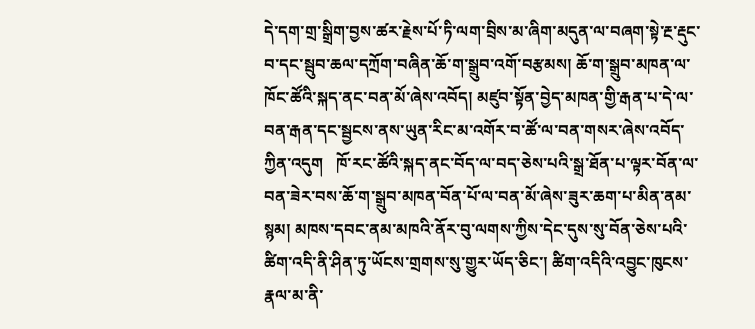དེ་དག་གྲ་སྒྲིག་བྱས་ཚར་རྗེས་པོ་ཏི་ལག་བྲིས་མ་ཞིག་མདུན་ལ་བཞག་སྟེ་རྔ་རྡུང་བ་དང་སྦུབ་ཆལ་དཀྲོག་བཞིན་ཆོ་ག་སྒྲུབ་འགོ་བརྩམས། ཆོ་ག་སྒྲུབ་མཁན་ལ་ཁོང་ཚོའི་སྐད་ནང་བན་མོ་ཞེས་འབོད། མཛུབ་སྟོན་བྱེད་མཁན་གྱི་རྒན་པ་དེ་ལ་བན་རྒན་དང་སྦྱངས་ནས་ཡུན་རིང་མ་འགོར་བ་ཚོ་ལ་བན་གསར་ཞེས་འབོད་ཀྱིན་འདུག   ཁོ་རང་ཚོའི་སྐད་ནང་བོད་ལ་བད་ཅེས་པའི་སྒྲ་ཐོན་པ་ལྟར་བོན་ལ་བན་ཟེར་བས་ཆོ་ག་སྒྲུབ་མཁན་བོན་པོ་ལ་བན་མོ་ཞེས་ཟུར་ཆག་པ་མིན་ནམ་སྙམ། མཁས་དབང་ནམ་མཁའི་ནོར་བུ་ལགས་ཀྱིས་དེང་དུས་སུ་བོན་ཅེས་པའི་ཚིག་འདི་ནི་ཤིན་ཏུ་ཡོངས་གྲགས་སུ་གྱུར་ཡོད་ཅིང་། ཚིག་འདིའི་འབྱུང་ཁུངས་རྣལ་མ་ནི་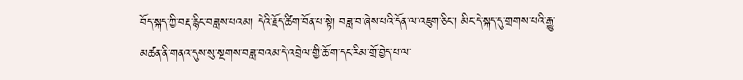བོད་སྐད་ཀྱི་བརྡ་རྙིང་བཟླས་པའམ། དེའི་རྗོད་ཚིག་བོན་པ་སྟེ། བཟླ་བ་ཞེས་པའི་དོན་ལ་འཇུག་ཅིང་། མིང་དེ་སྐད་དུ་གྲགས་པའི་རྒྱུ་མཚན་ནི་གནའ་དུས་སུ་སྔགས་བཟླ་བའམ་དེ་འབྲེལ་གྱི་ཆོ་ག་དང་རིམ་གྲོ་བྱེད་པ་ལ་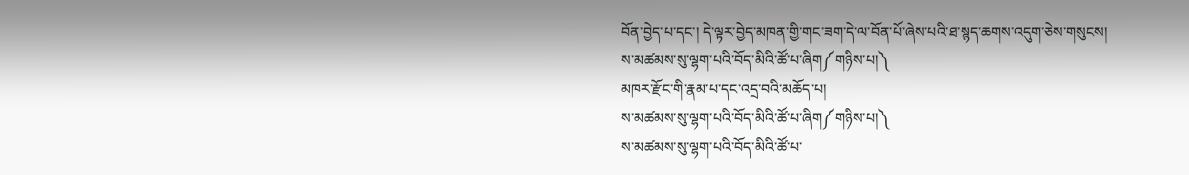བོན་བྱེད་པ་དང་། དེ་ལྟར་བྱེད་མཁན་གྱི་གང་ཟག་དེ་ལ་བོན་པོ་ཞེས་པའི་ཐ་སྙད་ཆགས་འདུག་ཅེས་གསུངས།
ས་མཚམས་སུ་ལྷག་པའི་བོད་མིའི་ཚོ་པ་ཞིག༼གཉིས་པ།༽
མཁར་རྫོང་གི་རྣམ་པ་དང་འདྲ་བའི་མཆོད་པ།
ས་མཚམས་སུ་ལྷག་པའི་བོད་མིའི་ཚོ་པ་ཞིག༼གཉིས་པ།༽
ས་མཚམས་སུ་ལྷག་པའི་བོད་མིའི་ཚོ་པ་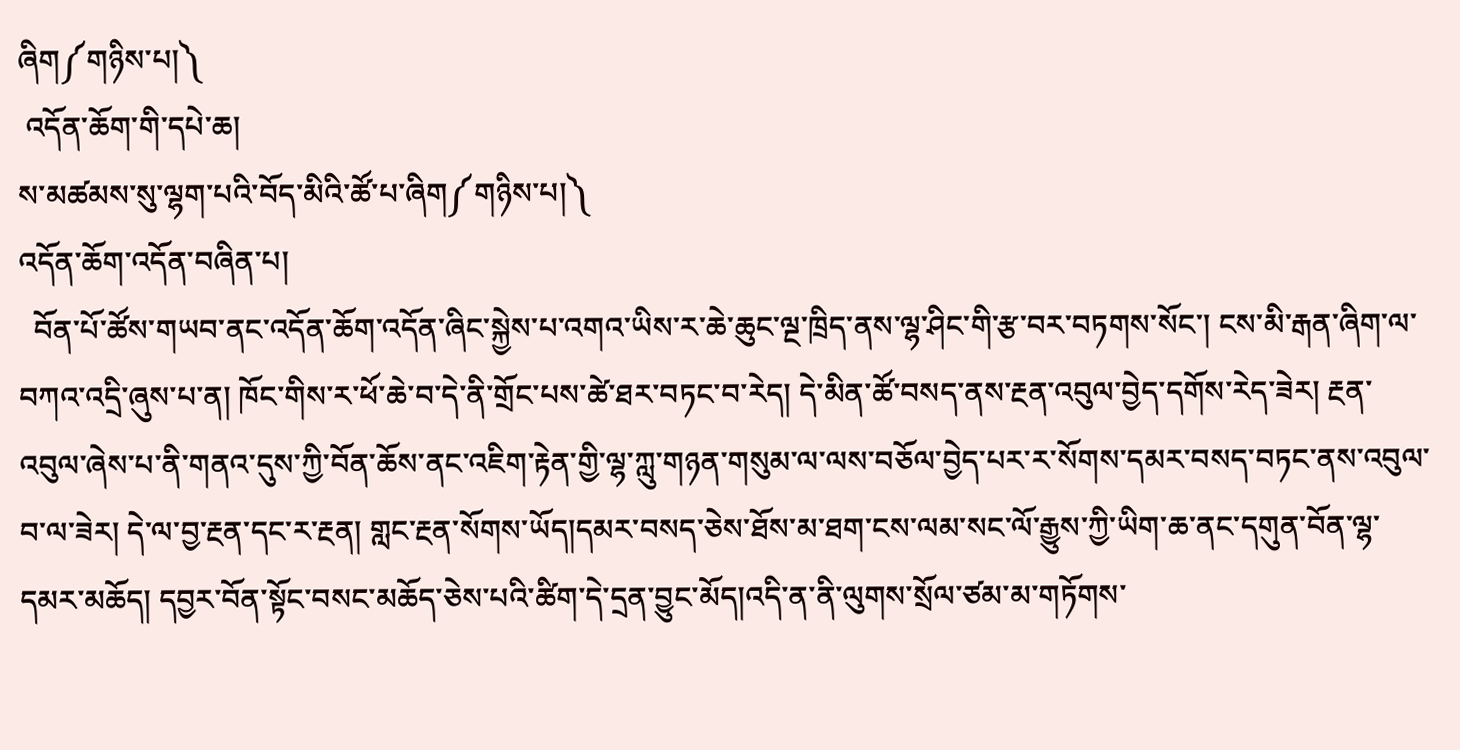ཞིག༼གཉིས་པ།༽
 འདོན་ཆོག་གི་དཔེ་ཆ།
ས་མཚམས་སུ་ལྷག་པའི་བོད་མིའི་ཚོ་པ་ཞིག༼གཉིས་པ།༽
འདོན་ཆོག་འདོན་བཞིན་པ།
  བོན་པོ་ཚོས་གཡབ་ནང་འདོན་ཆོག་འདོན་ཞིང་སྐྱེས་པ་འགའ་ཡིས་ར་ཆེ་ཆུང་ལྔ་ཁྲིད་ནས་ལྷ་ཤིང་གི་རྩ་བར་བཏགས་སོང་། ངས་མི་རྒན་ཞིག་ལ་བཀའ་འདྲི་ཞུས་པ་ན། ཁོང་གིས་ར་ཕོ་ཆེ་བ་དེ་ནི་གྲོང་པས་ཚེ་ཐར་བཏང་བ་རེད། དེ་མིན་ཚོ་བསད་ནས་རྔན་འབུལ་བྱེད་དགོས་རེད་ཟེར། རྔན་འབུལ་ཞེས་པ་ནི་གནའ་དུས་ཀྱི་བོན་ཆོས་ནང་འཇིག་རྟེན་གྱི་ལྷ་ཀླུ་གཉན་གསུམ་ལ་ལས་བཅོལ་བྱེད་པར་ར་སོགས་དམར་བསད་བཏང་ནས་འབུལ་བ་ལ་ཟེར། དེ་ལ་བྱ་རྔན་དང་ར་རྔན། གླང་རྔན་སོགས་ཡོད།དམར་བསད་ཅེས་ཐོས་མ་ཐག་ངས་ལམ་སང་ལོ་རྒྱུས་ཀྱི་ཡིག་ཆ་ནང་དགུན་བོན་ལྷ་དམར་མཆོད། དབྱར་བོན་སྟོང་བསང་མཆོད་ཅེས་པའི་ཚིག་དེ་དྲན་བྱུང་མོད།འདི་ན་ནི་ལུགས་སྲོལ་ཙམ་མ་གཏོགས་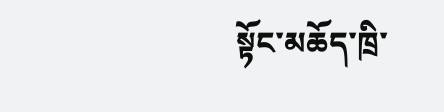སྟོང་མཆོད་ཁྲི་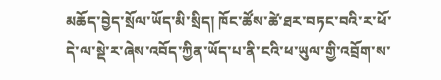མཆོད་བྱེད་སྲོལ་ཡོད་མི་སྲིད། ཁོང་ཚོས་ཚེ་ཐར་བཏང་བའི་ར་ཕོ་དེ་ལ་སྡེ་ར་ཞེས་འབོད་ཀྱིན་ཡོད་པ་ནི་ངའི་ཕ་ཡུལ་གྱི་འབྲོག་ས་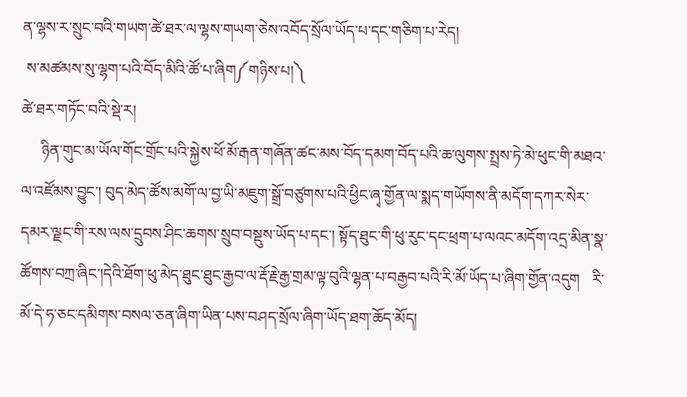ན་ལྷས་ར་སྲུང་བའི་གཡག་ཚེ་ཐར་ལ་ལྷས་གཡག་ཅེས་འབོད་སྲོལ་ཡོད་པ་དང་གཅིག་པ་རེད།
 ས་མཚམས་སུ་ལྷག་པའི་བོད་མིའི་ཚོ་པ་ཞིག༼གཉིས་པ།༽
ཚེ་ཐར་གཏོང་བའི་སྡེ་ར།
     ཉིན་གུང་མ་ཡོལ་གོང་གྲོང་པའི་སྐྱེས་ཕོ་མོ་རྒན་གཞོན་ཚང་མས་བོད་དམག་བོད་པའི་ཆ་ལུགས་སྤྲས་ཏེ་མེ་ཕུང་གི་མཐའ་ལ་འཛོམས་བྱུང་། བུད་མེད་ཚོས་མགོ་ལ་བྱ་ཡི་མཇུག་སྒྲོ་བཙུགས་པའི་ཕྱིང་ཞྭ་གྱོན་ལ་སྨད་གཡོགས་ནི་མདོག་དཀར་སེར་དམར་ལྗང་གི་རས་ལས་དྲུབས་ཤིང་ཆགས་སྲུབ་བསྡུས་ཡོད་པ་དང་། སྟོད་ཐུང་གི་ཕུ་རུང་དང་ཕྲག་པ་ལའང་མདོག་འདྲ་མིན་སྣ་ཚོགས་བཀྲ་ཞིང་།དེའི་ཐོག་ཕུ་མེད་ཐུང་ཐུང་རྒྱབ་ལ་རྡོ་རྗེ་རྒྱ་གྲམ་ལྟ་བུའི་ལྷན་པ་བརྒྱབ་པའི་རི་མོ་ཡོད་པ་ཞིག་གྱོན་འདུག   རི་མོ་དེ་ཧ་ཅང་དམིགས་བསལ་ཅན་ཞིག་ཡིན་པས་བཤད་སྲོལ་ཞིག་ཡོད་ཐག་ཆོད་མོད།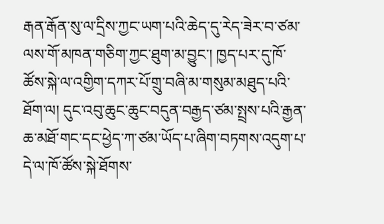རྒན་རྒོན་སུ་ལ་དྲིས་ཀྱང་ཡག་པའི་ཆེད་དུ་རེད་ཟེར་བ་ཙམ་ལས་གོ་མཁན་གཅིག་ཀྱང་ཐུག་མ་བྱུང་། ཁྱད་པར་དུ་ཁོ་ཚོས་སྐེ་ལ་འགྱིག་དཀར་པོ་གྲུ་བཞི་མ་གསུམ་མཐུད་པའི་ཐོག་ལ། དུང་འབུ་ཆུང་ཆུང་བདུན་བརྒྱད་ཙམ་སྤྲས་པའི་རྒྱན་ཆ་མཐོ་གང་དང་ཕྱེད་ཀ་ཙམ་ཡོད་པ་ཞིག་བཏགས་འདུག་པ་དེ་ལ་ཁོ་ཚོས་སྐེ་ཐོགས་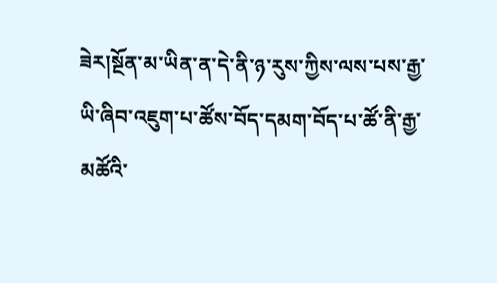ཟེར།སྔོན་མ་ཡིན་ན་དེ་ནི་ཉ་རུས་ཀྱིས་ལས་པས་རྒྱ་ཡི་ཞིབ་འཇུག་པ་ཚོས་བོད་དམག་བོད་པ་ཚོ་ནི་རྒྱ་མཚོའི་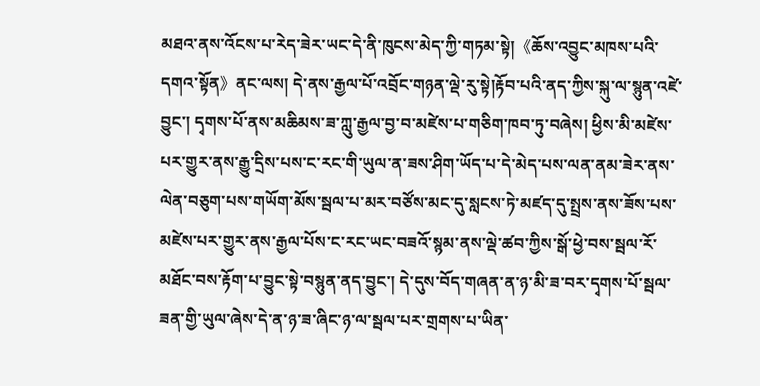མཐའ་ནས་འོངས་པ་རེད་ཟེར་ཡང་དེ་ནི་ཁུངས་མེད་ཀྱི་གཏམ་སྟེ།《ཆོས་འབྱུང་མཁས་པའི་དགའ་སྟོན》ནང་ལས། དེ་ནས་རྒྱལ་པོ་འབྲོང་གཉན་ལྡེ་རུ་སྟེ།རྟོབ་པའི་ནད་ཀྱིས་སྐུ་ལ་སྙུན་འཛེ་བྱུང་། དྭགས་པོ་ནས་མཆིམས་ཟ་ཀླུ་རྒྱལ་བྱ་བ་མཛེས་པ་གཅིག་ཁབ་ཏུ་བཞེས། ཕྱིས་མི་མཛེས་པར་གྱུར་ནས་རྒྱུ་དྲིས་པས་ང་རང་གི་ཡུལ་ན་ཟས་ཤིག་ཡོད་པ་དེ་མེད་པས་ལན་ནམ་ཟེར་ནས་ལེན་བཅུག་པས་གཡོག་མོས་སྦལ་པ་མར་བཙོས་མང་དུ་སླངས་ཏེ་མཛད་དུ་སྤྲས་ནས་ཟོས་པས་མཛེས་པར་གྱུར་ནས་རྒྱལ་པོས་ང་རང་ཡང་བཟའོ་སྙམ་ནས་ལྡེ་ཚབ་ཀྱིས་སྒོ་ཕྱེ་བས་སྦལ་རོ་མཐོང་བས་རྟོག་པ་བྱུང་སྟེ་བསྙུན་ནད་བྱུང་། དེ་དུས་བོད་གཞན་ན་ཉ་མི་ཟ་བར་དྭགས་པོ་སྦལ་ཟན་གྱི་ཡུལ་ཞེས་དེ་ན་ཉ་ཟ་ཞིང་ཉ་ལ་སྦལ་པར་གྲགས་པ་ཡིན་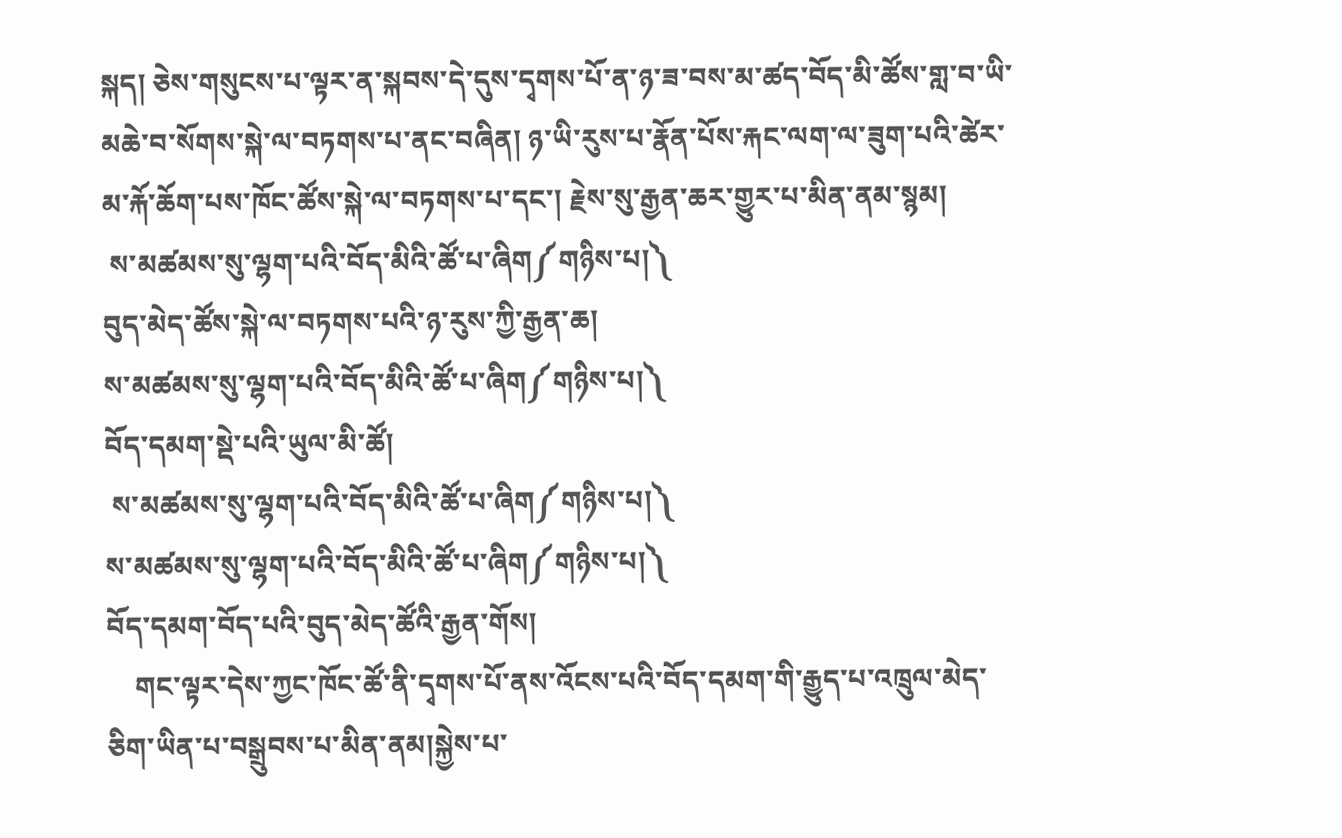སྐད། ཅེས་གསུངས་པ་ལྟར་ན་སྐབས་དེ་དུས་དྭགས་པོ་ན་ཉ་ཟ་བས་མ་ཚད་བོད་མི་ཚོས་གླ་བ་ཡི་མཆེ་བ་སོགས་སྐེ་ལ་བཏགས་པ་ནང་བཞིན། ཉ་ཡི་རུས་པ་རྣོན་པོས་རྐང་ལག་ལ་ཟུག་པའི་ཚེར་མ་རྐོ་ཆོག་པས་ཁོང་ཚོས་སྐེ་ལ་བཏགས་པ་དང་། རྗེས་སུ་རྒྱན་ཆར་གྱུར་པ་མིན་ནམ་སྙམ།
 ས་མཚམས་སུ་ལྷག་པའི་བོད་མིའི་ཚོ་པ་ཞིག༼གཉིས་པ།༽
བུད་མེད་ཚོས་སྐེ་ལ་བཏགས་པའི་ཉ་རུས་ཀྱི་རྒྱན་ཆ།
ས་མཚམས་སུ་ལྷག་པའི་བོད་མིའི་ཚོ་པ་ཞིག༼གཉིས་པ།༽
བོད་དམག་སྡེ་པའི་ཡུལ་མི་ཚོ།
 ས་མཚམས་སུ་ལྷག་པའི་བོད་མིའི་ཚོ་པ་ཞིག༼གཉིས་པ།༽
ས་མཚམས་སུ་ལྷག་པའི་བོད་མིའི་ཚོ་པ་ཞིག༼གཉིས་པ།༽
བོད་དམག་བོད་པའི་བུད་མེད་ཚོའི་རྒྱན་གོས།
    གང་ལྟར་དེས་ཀྱང་ཁོང་ཚོ་ནི་དྭགས་པོ་ནས་འོངས་པའི་བོད་དམག་གི་རྒྱུད་པ་འཁྲུལ་མེད་ཅིག་ཡིན་པ་བསྒྲུབས་པ་མིན་ནམ།སྐྱེས་པ་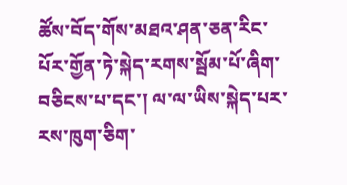ཚོས་བོད་གོས་མཐའ་ཤན་ཅན་རིང་པོར་གྱོན་ཏེ་སྐེད་རགས་སྦོམ་པོ་ཞིག་བཅིངས་པ་དང་། ལ་ལ་ཡིས་སྐེད་པར་རས་ཁུག་ཅིག་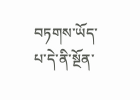བཏགས་ཡོད་པ་དེ་ནི་སྔོན་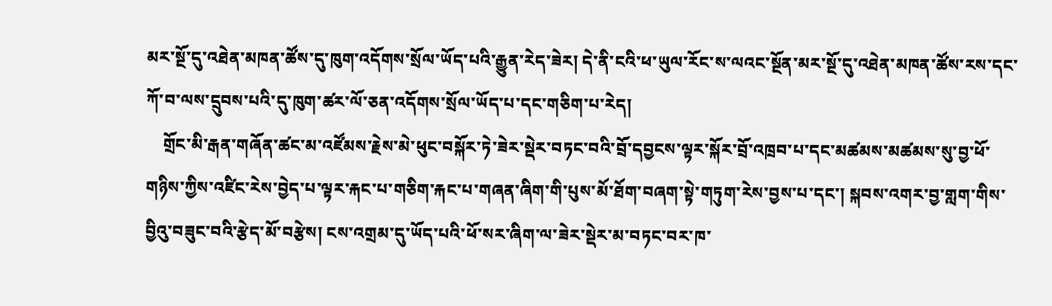མར་སྔོ་དུ་འཐེན་མཁན་ཚོས་དུ་ཁུག་འདོགས་སྲོལ་ཡོད་པའི་རྒྱུན་རེད་ཟེར། དེ་ནི་ངའི་ཕ་ཡུལ་རོང་ས་ལའང་སྔོན་མར་སྔོ་དུ་འཐེན་མཁན་ཚོས་རས་དང་ཀོ་བ་ལས་དྲུབས་པའི་དུ་ཁུག་ཚར་ལོ་ཅན་འདོགས་སྲོལ་ཡོད་པ་དང་གཅིག་པ་རེད།
    གྲོང་མི་རྒན་གཞོན་ཚང་མ་འཛོམས་རྗེས་མེ་ཕུང་བསྐོར་ཏེ་ཟེར་སྡེར་བཏང་བའི་བྲོ་དབྱངས་ལྟར་སྐོར་བྲོ་འཁྲབ་པ་དང་མཚམས་མཚམས་སུ་བྱ་ཕོ་གཉིས་ཀྱིས་འཛིང་རེས་བྱེད་པ་ལྟར་རྐང་པ་གཅིག་རྐང་པ་གཞན་ཞིག་གི་པུས་མོ་ཐོག་བཞག་སྟེ་གཏུག་རེས་བྱས་པ་དང་། སྐབས་འགར་བྱ་གླག་གིས་བྱིའུ་བཟུང་བའི་རྩེད་མོ་བརྩེས། ངས་འགྲམ་དུ་ཡོད་པའི་ཕོ་སར་ཞིག་ལ་ཟེར་སྡེར་མ་བཏང་བར་ཁ་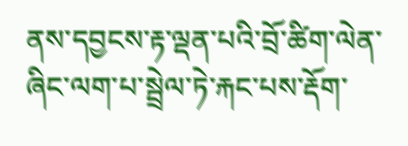ནས་དབྱངས་རྟ་ལྡན་པའི་བྲོ་ཚིག་ལེན་ཞིང་ལག་པ་སྦྲེལ་ཏེ་རྐང་པས་རྡོག་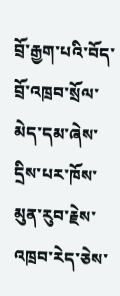བྲོ་རྒྱག་པའི་བོད་བྲོ་འཁྲབ་སྲོལ་མེད་དམ་ཞེས་དྲིས་པར་ཁོས་མུན་རུབ་རྗེས་འཁྲབ་རེད་ཅེས་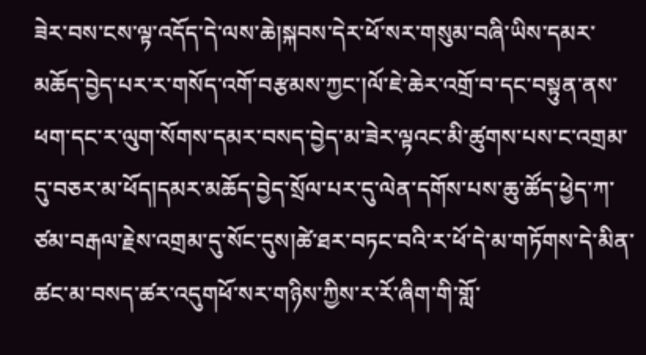ཟེར་བས་ངས་ལྟ་འདོད་དེ་ལས་ཆེ།སྐབས་དེར་ཕོ་སར་གསུམ་བཞི་ཡིས་དམར་མཆོད་བྱེད་པར་ར་གསོད་འགོ་བརྩམས་ཀྱང་།ལོ་ཇེ་ཆེར་འགྲོ་བ་དང་བསྟུན་ནས་ཕག་དང་ར་ལུག་སོགས་དམར་བསད་བྱེད་མ་ཟེར་ལྟའང་མི་ཚུགས་པས་ང་འགྲམ་དུ་བཅར་མ་ཕོད།དམར་མཆོད་བྱེད་སྲོལ་པར་དུ་ལེན་དགོས་པས་ཆུ་ཚོད་ཕྱེད་ཀ་ཙམ་བརྒལ་རྗེས་འགྲམ་དུ་སོང་དུས།ཚེ་ཐར་བཏང་བའི་ར་ཕོ་དེ་མ་གཏོགས་དེ་མིན་ཚང་མ་བསད་ཚར་འདུགཕོ་སར་གཉིས་ཀྱིས་ར་རོ་ཞིག་གི་གློ་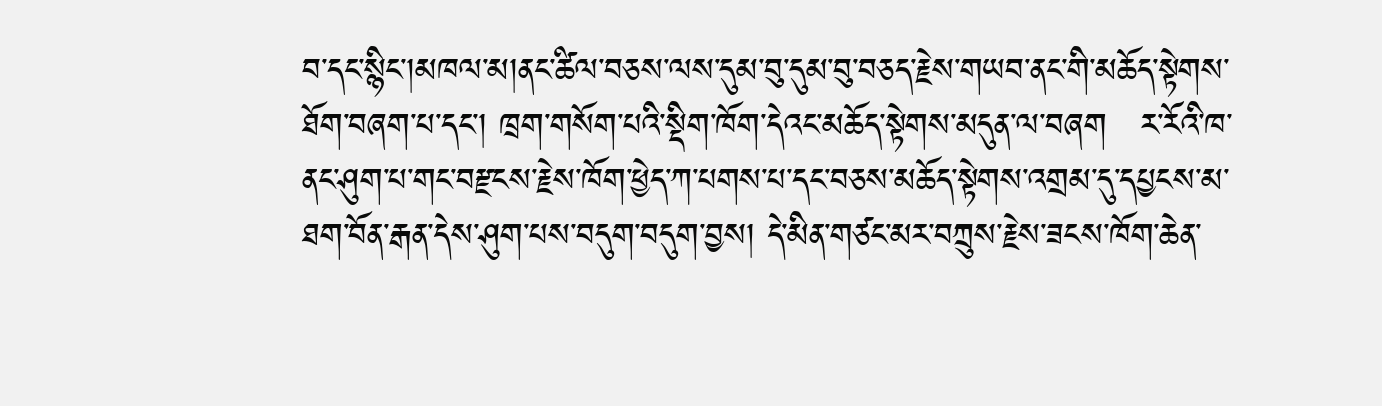བ་དང་སྙིང་།མཁལ་མ།ནང་ཚིལ་བཅས་ལས་དུམ་བུ་དུམ་བུ་བཅད་རྗེས་གཡབ་ནང་གི་མཆོད་སྟེགས་ཐོག་བཞག་པ་དང་། ཁྲག་གསོག་པའི་སྡིག་ཁོག་དེའང་མཆོད་སྟེགས་མདུན་ལ་བཞག   ར་རོའི་ཁ་ནང་ཤུག་པ་གང་བརྫངས་རྗེས་ཁོག་ཕྱེད་ཀ་པགས་པ་དང་བཅས་མཆོད་སྟེགས་འགྲམ་དུ་དཔྱངས་མ་ཐག་བོན་རྒན་དེས་ཤུག་པས་བདུག་བདུག་བྱས། དེ་མིན་གཙང་མར་བཀྲུས་རྗེས་ཟངས་ཁོག་ཆེན་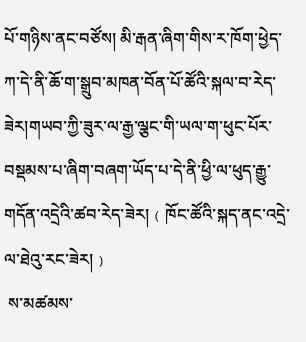པོ་གཉིས་ནང་བཙོས། མི་རྒན་ཞིག་གིས་ར་ཁོག་ཕྱེད་ཀ་དེ་ནི་ཆོ་ག་སྒྲུབ་མཁན་བོན་པོ་ཚོའི་སྐལ་བ་རེད་ཟེར།གཡབ་ཀྱི་ཟུར་ལ་རྒྱ་ལྕང་གི་ཡལ་ག་ཕུང་པོར་བསྡམས་པ་ཞིག་བཞག་ཡོད་པ་དེ་ནི་ཕྱི་ལ་ཕུད་རྒྱུ་གདོན་འདྲེའི་ཚབ་རེད་ཟེར།﹙ཁོང་ཚོའི་སྐད་ནང་འདྲེ་ལ་ཐེའུ་རང་ཟེར།﹚
 ས་མཚམས་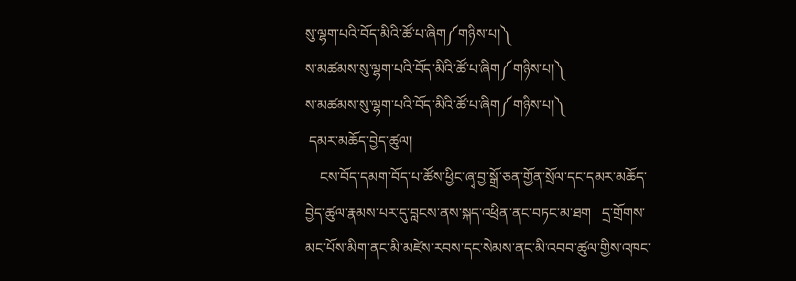སུ་ལྷག་པའི་བོད་མིའི་ཚོ་པ་ཞིག༼གཉིས་པ།༽
ས་མཚམས་སུ་ལྷག་པའི་བོད་མིའི་ཚོ་པ་ཞིག༼གཉིས་པ།༽
ས་མཚམས་སུ་ལྷག་པའི་བོད་མིའི་ཚོ་པ་ཞིག༼གཉིས་པ།༽
 དམར་མཆོད་བྱེད་ཚུལ།
    ངས་བོད་དམག་བོད་པ་ཚོས་ཕྱིང་ཞྭ་བྱ་སྒྲོ་ཅན་གྱོན་སྲོལ་དང་དམར་མཆོད་བྱེད་ཚུལ་རྣམས་པར་དུ་བླངས་ནས་སྐད་འཕྲིན་ནང་བཏང་མ་ཐག   དྲ་གྲོགས་མང་པོས་མིག་ནང་མི་མཛེས་རབས་དང་སེམས་ནང་མི་འབབ་ཚུལ་གྱིས་འཁང་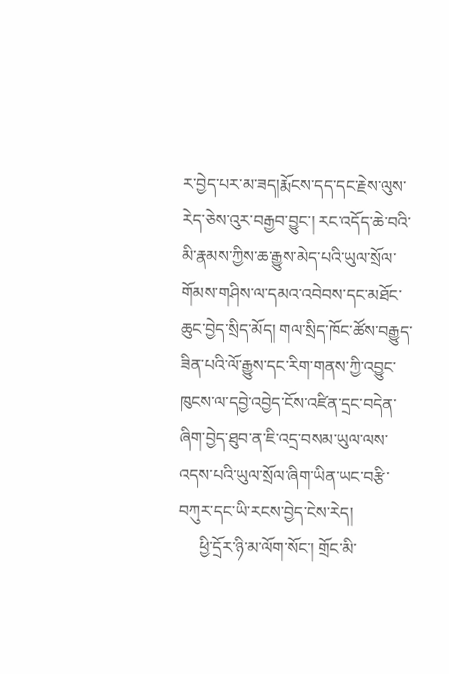ར་བྱེད་པར་མ་ཟད།རྨོངས་དད་དང་རྗེས་ལུས་རེད་ཅེས་འུར་བརྒྱབ་བྱུང་། རང་འདོད་ཆེ་བའི་མི་རྣམས་ཀྱིས་ཆ་རྒྱུས་མེད་པའི་ཡུལ་སྲོལ་གོམས་གཤིས་ལ་དམའ་འབེབས་དང་མཐོང་ཆུང་བྱེད་སྲིད་མོད། གལ་སྲིད་ཁོང་ཚོས་བརྒྱུད་ཟིན་པའི་ལོ་རྒྱུས་དང་རིག་གནས་ཀྱི་འབྱུང་ཁུངས་ལ་དབྱེ་འབྱེད་ངོས་འཛིན་དྲང་བདེན་ཞིག་བྱེད་ཐུབ་ན་ཇི་འདྲ་བསམ་ཡུལ་ལས་འདས་པའི་ཡུལ་སྲོལ་ཞིག་ཡིན་ཡང་བརྩི་བཀུར་དང་ཡི་རངས་བྱེད་ངེས་རེད།
     ཕྱི་དྲོར་ཉི་མ་ལོག་སོང་། གྲོང་མི་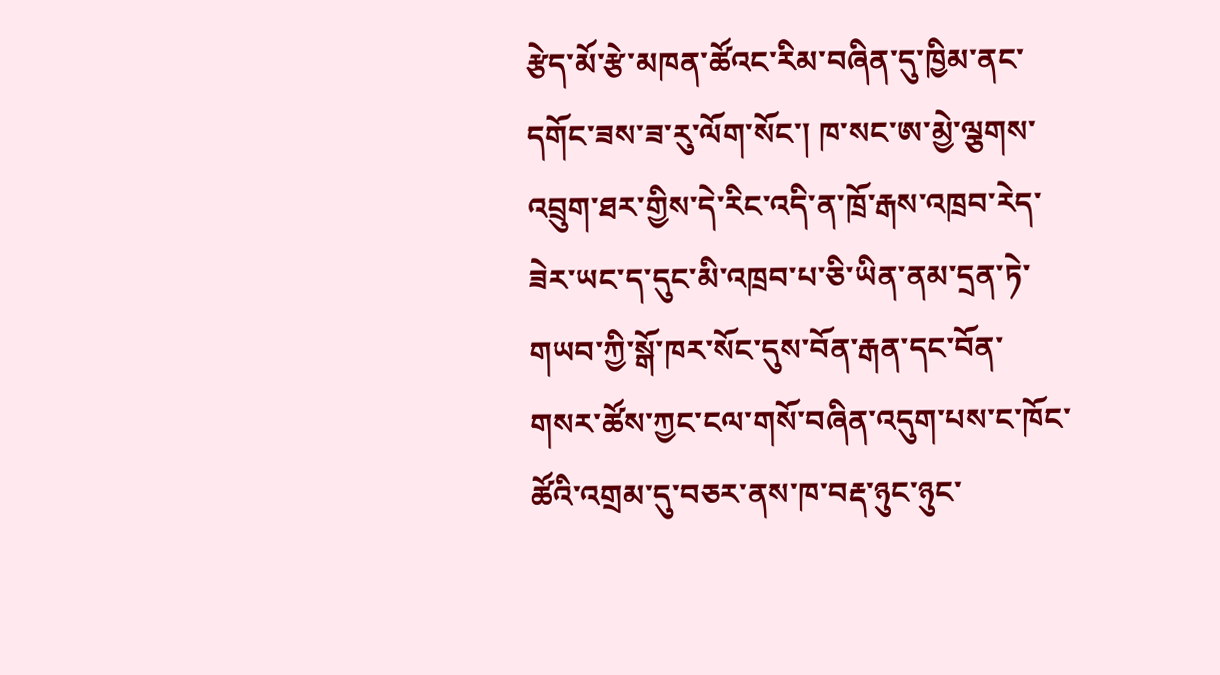རྩེད་མོ་རྩེ་མཁན་ཚོའང་རིམ་བཞིན་དུ་ཁྱིམ་ནང་དགོང་ཟས་ཟ་རུ་ལོག་སོང་། ཁ་སང་ཨ་མྱེ་ལྕགས་འབྲུག་ཐར་གྱིས་དེ་རིང་འདི་ན་ཁྲོ་རྒས་འཁྲབ་རེད་ཟེར་ཡང་ད་དུང་མི་འཁྲབ་པ་ཅི་ཡིན་ནམ་དྲན་ཏེ་གཡབ་ཀྱི་སྒོ་ཁར་སོང་དུས་བོན་རྒན་དང་བོན་གསར་ཚོས་ཀྱང་ངལ་གསོ་བཞིན་འདུག་པས་ང་ཁོང་ཚོའི་འགྲམ་དུ་བཅར་ནས་ཁ་བརྡ་ཉུང་ཉུང་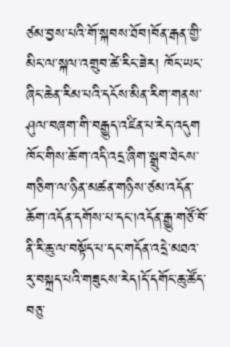ཙམ་བྱས་པའི་གོ་སྐབས་ཐོབ།བོན་རྒན་གྱི་མིང་ལ་སྐལ་འགྲུབ་ཚེ་རིང་ཟེར། ཁོང་ཡང་ཞིང་ཆེན་རིམ་པའི་དངོས་མིན་རིག་གནས་ཤུལ་བཞག་གི་བརྒྱུད་འཛིན་པ་རེད་འདུག   ཁོང་གིས་ཆོ་ག་འདི་འདྲ་ཞིག་སྒྲུབ་ཐེངས་གཅིག་ལ་ཉིན་མཚན་གཉིས་ཙམ་འདོན་ཆོག་འདོན་དགོས་པ་དང་།འདོན་རྒྱུ་གཙོ་བོ་ནི་རི་ཆུ་ལ་བསྟོད་པ་དང་གདོན་འདྲེ་མཐའ་རུ་བསྐྲད་པའི་གཟུངས་རེད།དོ་དགོང་ཆུ་ཚོད་བཅུ་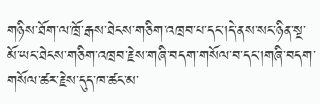གཉིས་ཐོག་ལ་ཁྲོ་རྒས་ཐེངས་གཅིག་འཁྲབ་པ་དང་།དེ་ནས་སང་ཉིན་སྔ་མོ་ཡང་ཐེངས་གཅིག་འཁྲབ་རྗེས་གཞི་བདག་གསོལ་བ་དང་།གཞི་བདག་གསོལ་ཚར་རྗེས་དུད་ཁ་ཚང་མ་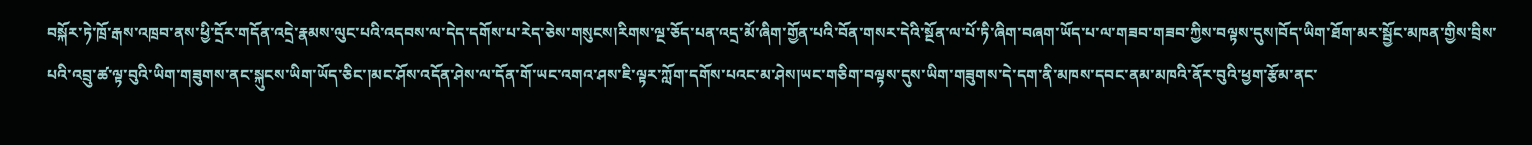བསྐོར་ཏེ་ཁྲོ་རྒས་འཁྲབ་ནས་ཕྱི་དྲོར་གདོན་འདྲེ་རྣམས་ལུང་པའི་འདབས་ལ་དེད་དགོས་པ་རེད་ཅེས་གསུངས།རིགས་ལྔ་ཅོད་པན་འདྲ་མོ་ཞིག་གྱོན་པའི་བོན་གསར་དེའི་སྔོན་ལ་པོ་ཏི་ཞིག་བཞག་ཡོད་པ་ལ་གཟབ་གཟབ་ཀྱིས་བལྟས་དུས།བོད་ཡིག་ཐོག་མར་སྦྱོང་མཁན་གྱིས་བྲིས་པའི་འབྲུ་ཚ་ལྟ་བུའི་ཡིག་གཟུགས་ནང་སྐུངས་ཡིག་ཡོད་ཅིང་།མང་ཤོས་འདོན་ཤེས་ལ་དོན་གོ་ཡང་འགའ་ཤས་ཇི་ལྟར་ཀློག་དགོས་པའང་མ་ཤེས།ཡང་གཅིག་བལྟས་དུས་ཡིག་གཟུགས་དེ་དག་ནི་མཁས་དབང་ནམ་མཁའི་ནོར་བུའི་ཕྱག་རྩོམ་ནང་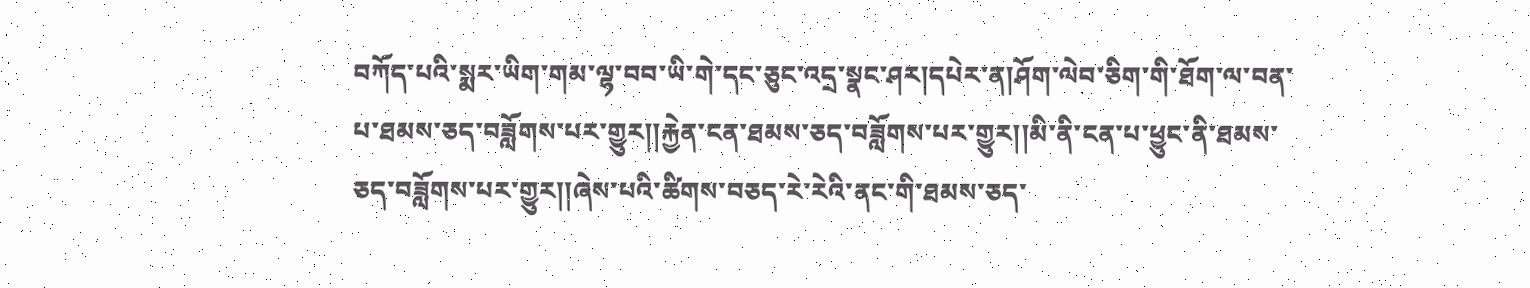བཀོད་པའི་སྨར་ཡིག་གམ་ལྷ་བབ་ཡི་གེ་དང་ཅུང་འདྲ་སྣང་ཤར།དཔེར་ན།ཤོག་ལེབ་ཅིག་གི་ཐོག་ལ་བན་པ་ཐམས་ཅད་བཟློགས་པར་གྱུར།།རྐྱེན་ངན་ཐམས་ཅད་བཟློགས་པར་གྱུར།།མི་ནི་ངན་པ་ཕྱུང་ནི་ཐམས་ཅད་བཟློགས་པར་གྱུར།།ཞེས་པའི་ཚིགས་བཅད་རེ་རེའི་ནང་གི་ཐམས་ཅད་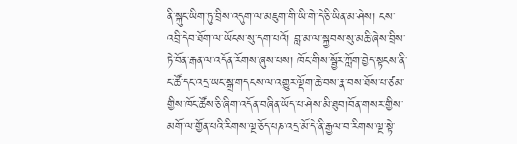ནི་སྐུང་ཡིག་ཏུ་བྲིས་འདུག་ལ་མཇུག་གི་ཡི་གེ་དེ་ཅི་ཡིན་མ་ཤེས། ངས་འབྲི་དེབ་ཐོག་ལ་ཡོངས་སུ་དག་པའོ། བླ་མ་ལ་སྐྱབས་སུ་མཆི་ཞེས་བྲིས་ཏེ་བོན་རྒན་ལ་འདོན་རོགས་ཞུས་པས། ཁོང་གིས་སྦྱོར་ཀློག་བྱེད་སྟངས་ནི་ང་ཚོ་དང་འདྲ་ཡང་སྒྲ་གདངས་ལ་འགྱུར་ལྡོག་ཆེ་བས་རྣ་བས་ཐོས་པ་ཙམ་གྱིས་ཁོང་ཚོས་ཅི་ཞིག་འདོན་བཞིན་ཡོད་པ་ཤེས་མི་ཐུབ།བོན་གསར་གྱིས་མགོ་ལ་གྱོན་པའི་རིགས་ལྔ་ཅོད་པཎ་འདྲ་མོ་དེ་ནི་རྒྱལ་བ་རིགས་ལྔ་སྟེ་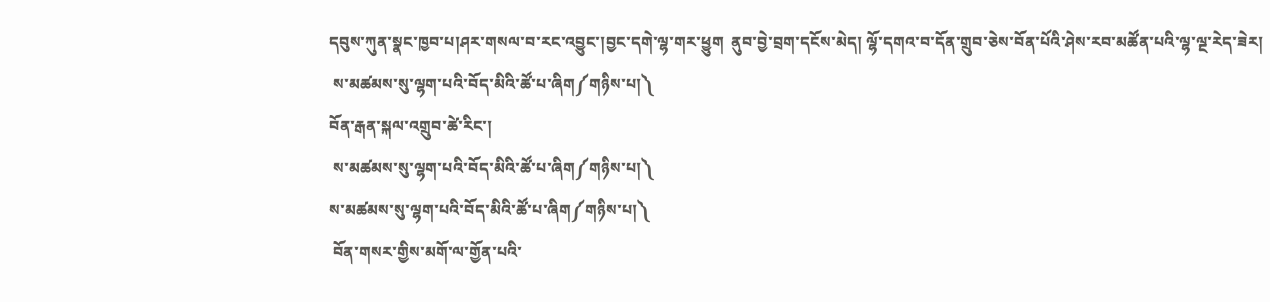དབུས་ཀུན་སྣང་ཁྱབ་པ།ཤར་གསལ་བ་རང་འབྱུང་།བྱང་དགེ་ལྷ་གར་ཕྱུག  ནུབ་བྱེ་བྲག་དངོས་མེད། ལྷོ་དགའ་བ་དོན་གྲུབ་ཅེས་བོན་པོའི་ཤེས་རབ་མཚོན་པའི་ལྷ་ལྔ་རེད་ཟེར།
 ས་མཚམས་སུ་ལྷག་པའི་བོད་མིའི་ཚོ་པ་ཞིག༼གཉིས་པ།༽
བོན་རྒན་སྐལ་འགྲུབ་ཚེ་རིང་།
 ས་མཚམས་སུ་ལྷག་པའི་བོད་མིའི་ཚོ་པ་ཞིག༼གཉིས་པ།༽
ས་མཚམས་སུ་ལྷག་པའི་བོད་མིའི་ཚོ་པ་ཞིག༼གཉིས་པ།༽
 བོན་གསར་གྱིས་མགོ་ལ་གྱོན་པའི་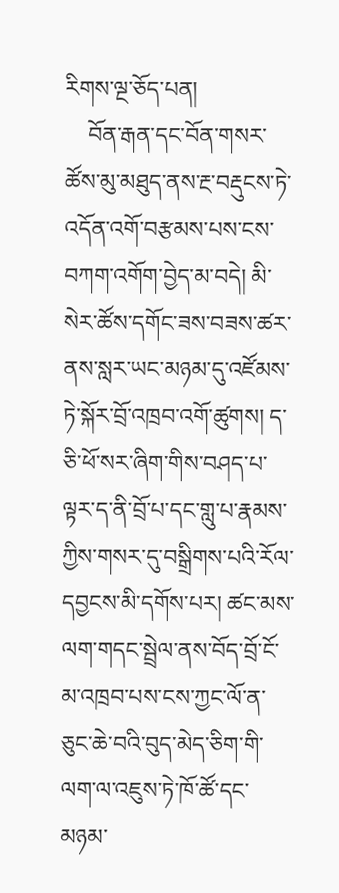རིགས་ལྔ་ཅོད་པན།
    བོན་རྒན་དང་བོན་གསར་ཚོས་མུ་མཐུད་ནས་རྔ་བརྡུངས་ཏེ་འདོན་འགོ་བརྩམས་པས་ངས་བཀག་འགོག་བྱེད་མ་བདེ། མི་སེར་ཚོས་དགོང་ཟས་བཟས་ཚར་ནས་སླར་ཡང་མཉམ་དུ་འཛོམས་ཏེ་སྐོར་བྲོ་འཁྲབ་འགོ་ཚུགས། ད་ཅི་ཕོ་སར་ཞིག་གིས་བཤད་པ་ལྟར་ད་ནི་བྲོ་པ་དང་གླུ་པ་རྣམས་ཀྱིས་གསར་དུ་བསྒྲིགས་པའི་རོལ་དབྱངས་མི་དགོས་པར། ཚང་མས་ལག་གདང་སྦྲེལ་ནས་བོད་བྲོ་ངོ་མ་འཁྲབ་པས་ངས་ཀྱང་ལོ་ན་ཅུང་ཆེ་བའི་བུད་མེད་ཅིག་གི་ལག་ལ་འཇུས་ཏེ་ཁོ་ཚོ་དང་མཉམ་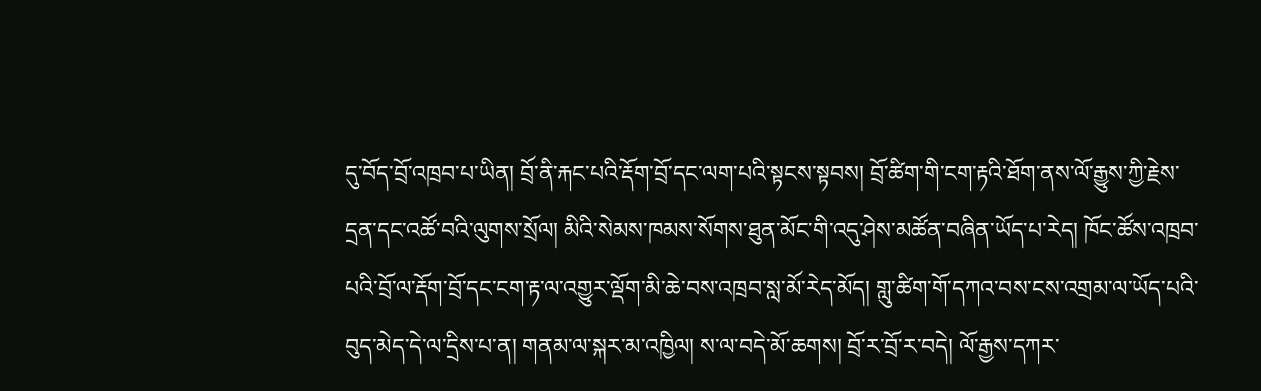དུ་བོད་བྲོ་འཁྲབ་པ་ཡིན། བྲོ་ནི་རྐང་པའི་རྡོག་བྲོ་དང་ལག་པའི་སྟངས་སྟབས། བྲོ་ཚིག་གི་ངག་རྟའི་ཐོག་ནས་ལོ་རྒྱུས་ཀྱི་རྗེས་དྲན་དང་འཚོ་བའི་ལུགས་སྲོལ། མིའི་སེམས་ཁམས་སོགས་ཐུན་མོང་གི་འདུ་ཤེས་མཚོན་བཞིན་ཡོད་པ་རེད། ཁོང་ཚོས་འཁྲབ་པའི་བྲོ་ལ་རྡོག་བྲོ་དང་ངག་རྟ་ལ་འགྱུར་ལྡོག་མི་ཆེ་བས་འཁྲབ་སླ་མོ་རེད་མོད། གླུ་ཚིག་གོ་དཀའ་བས་ངས་འགྲམ་ལ་ཡོད་པའི་བུད་མེད་དེ་ལ་དྲིས་པ་ན། གནམ་ལ་སྐར་མ་འཁྱིལ། ས་ལ་བདེ་མོ་ཆགས། བྲོ་ར་བྲོ་ར་བདེ། ལོ་རྒྱས་དཀར་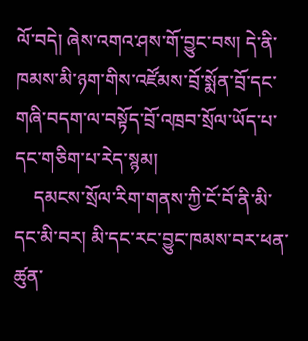ལོ་བདེ། ཞེས་འགའ་ཤས་གོ་བྱུང་བས། དེ་ནི་ཁམས་མི་ཉག་གིས་འཛོམས་བྲོ་སྨོན་བྲོ་དང་གཞི་བདག་ལ་བསྟོད་བྲོ་འཁྲབ་སྲོལ་ཡོད་པ་དང་གཅིག་པ་རེད་སྙམ།
    དམངས་སྲོལ་རིག་གནས་ཀྱི་ངོ་བོ་ནི་མི་དང་མི་བར། མི་དང་རང་བྱུང་ཁམས་བར་ཕན་ཚུན་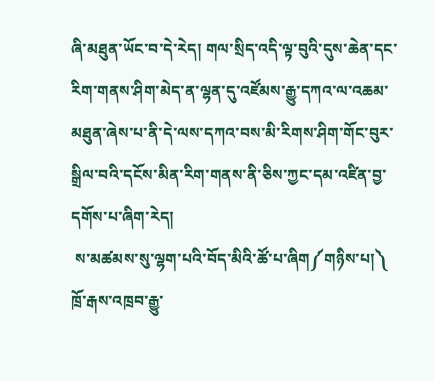ཞི་མཐུན་ཡོང་བ་དེ་རེད། གལ་སྲིད་འདི་ལྟ་བུའི་དུས་ཆེན་དང་རིག་གནས་ཤིག་མེད་ན་ལྷན་དུ་འཛོམས་རྒྱུ་དཀའ་ལ་འཆམ་མཐུན་ཞེས་པ་ནི་དེ་ལས་དཀའ་བས་མི་རིགས་ཤིག་གོང་བུར་སྒྲིལ་བའི་དངོས་མིན་རིག་གནས་ནི་ཅིས་ཀྱང་དམ་འཛིན་བྱ་དགོས་པ་ཞིག་རེད།
 ས་མཚམས་སུ་ལྷག་པའི་བོད་མིའི་ཚོ་པ་ཞིག༼གཉིས་པ།༽
ཁྲོ་རྒས་འཁྲབ་རྒྱུ་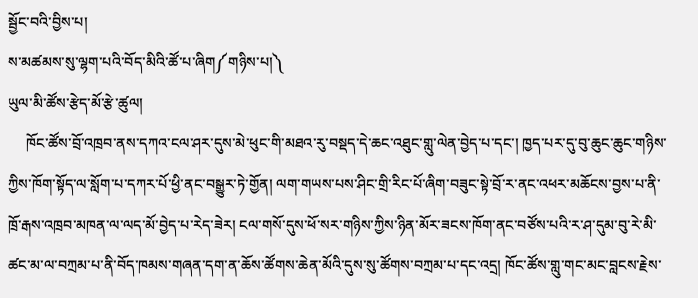སྦྱོང་བའི་བྱིས་པ།
ས་མཚམས་སུ་ལྷག་པའི་བོད་མིའི་ཚོ་པ་ཞིག༼གཉིས་པ།༽
ཡུལ་མི་ཚོས་རྩེད་མོ་རྩེ་ཚུལ།
     ཁོང་ཚོས་བྲོ་འཁྲབ་ནས་དཀའ་ངལ་ཤར་དུས་མེ་ཕུང་གི་མཐའ་རུ་བསྡད་དེ་ཆང་འཐུང་གླུ་ལེན་བྱེད་པ་དང་། ཁྱད་པར་དུ་བུ་ཆུང་ཆུང་གཉིས་ཀྱིས་ཁོག་སྟོད་ལ་སློག་པ་དཀར་པོ་ཕྱི་ནང་བསྒྱུར་ཏེ་གྱོན། ལག་གཡས་པས་ཤིང་གྲི་རིང་པོ་ཞིག་བཟུང་སྟེ་བྲོ་ར་ནང་འཕར་མཆོངས་བྱས་པ་ནི་ཁྲོ་རྒས་འཁྲབ་མཁན་ལ་ལད་མོ་བྱེད་པ་རེད་ཟེར། ངལ་གསོ་དུས་ཕོ་སར་གཉིས་ཀྱིས་ཉིན་མོར་ཟངས་ཁོག་ནང་བཙོས་པའི་ར་ཤ་དུམ་བུ་རེ་མི་ཚང་མ་ལ་བཀྲམ་པ་ནི་བོད་ཁམས་གཞན་དག་ན་ཆོས་ཚོགས་ཆེན་མོའི་དུས་སུ་ཚོགས་བཀྲམ་པ་དང་འདྲ། ཁོང་ཚོས་གླུ་གང་མང་བླངས་རྗེས་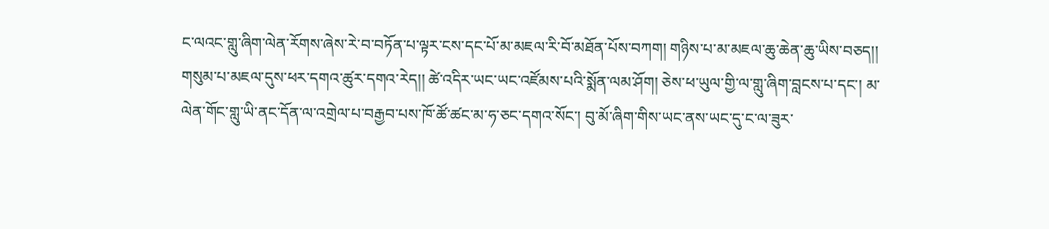ང་ལའང་གླུ་ཞིག་ལེན་རོགས་ཞེས་རེ་བ་བཏོན་པ་ལྟར་ངས་དང་པོ་མ་མཇལ་རི་བོ་མཐོན་པོས་བཀག། གཉིས་པ་མ་མཇལ་ཆུ་ཆེན་ཆུ་ཡིས་བཅད།། གསུམ་པ་མཇལ་དུས་ཕར་དགའ་ཚུར་དགའ་རེད།། ཚེ་འདིར་ཡང་ཡང་འཛོམས་པའི་སྨོན་ལམ་ཤོག། ཅེས་ཕ་ཡུལ་གྱི་ལ་གླུ་ཞིག་བླངས་པ་དང་། མ་ལེན་གོང་གླུ་ཡི་ནང་དོན་ལ་འགྲེལ་པ་བརྒྱབ་པས་ཁོ་ཚོ་ཚང་མ་ཧ་ཅང་དགའ་སོང་། བུ་མོ་ཞིག་གིས་ཡང་ནས་ཡང་དུ་ང་ལ་ཟུར་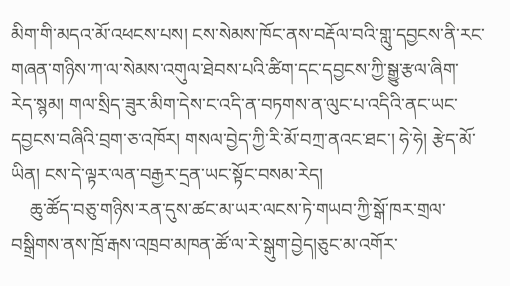མིག་གི་མདའ་མོ་འཕངས་པས། ངས་སེམས་ཁོང་ནས་བརྡོལ་བའི་གླུ་དབྱངས་ནི་རང་གཞན་གཉིས་ཀ་ལ་སེམས་འགུལ་ཐེབས་པའི་ཚིག་དང་དབྱངས་ཀྱི་སྒྱུ་རྩལ་ཞིག་རེད་སྙམ། གལ་སྲིད་ཟུར་མིག་དེས་ང་འདི་ན་བཏགས་ན་ལུང་པ་འདིའི་ནང་ཡང་དབྱངས་བཞིའི་བྲག་ཅ་འཁོར། གསལ་བྱེད་ཀྱི་རི་མོ་བཀྲ་ནའང་ཐང་། ཧེ་ཧེ། རྩེད་མོ་ཡིན། ངས་དེ་ལྟར་ལན་བརྒྱར་དྲན་ཡང་སྟོང་བསམ་རེད།
    ཆུ་ཚོད་བཅུ་གཉིས་རན་དུས་ཚང་མ་ཡར་ལངས་ཏེ་གཡབ་ཀྱི་སྒོ་ཁར་གྲལ་བསྒྲིགས་ནས་ཁྲོ་རྒས་འཁྲབ་མཁན་ཚོ་ལ་རེ་སྒུག་བྱེད།ཅུང་མ་འགོར་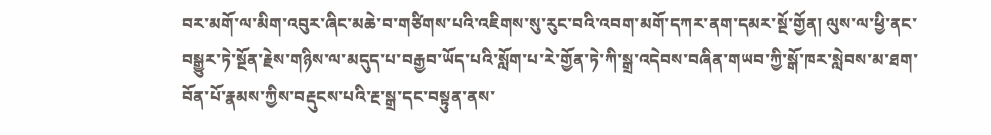བར་མགོ་ལ་མིག་འབུར་ཞིང་མཆེ་བ་གཙིགས་པའི་འཇིགས་སུ་རུང་བའི་འབག་མགོ་དཀར་ནག་དམར་སྔོ་གྱོན། ལུས་ལ་ཕྱི་ནང་བསྒྱུར་ཏེ་སྔོན་རྗེས་གཉིས་ལ་མདུད་པ་བརྒྱབ་ཡོད་པའི་སློག་པ་རེ་གྱོན་ཏེ་ཀི་སྒྲ་འདེབས་བཞིན་གཡབ་ཀྱི་སྒོ་ཁར་སླེབས་མ་ཐག་བོན་པོ་རྣམས་ཀྱིས་བརྡུངས་པའི་རྔ་སྒྲ་དང་བསྟུན་ནས་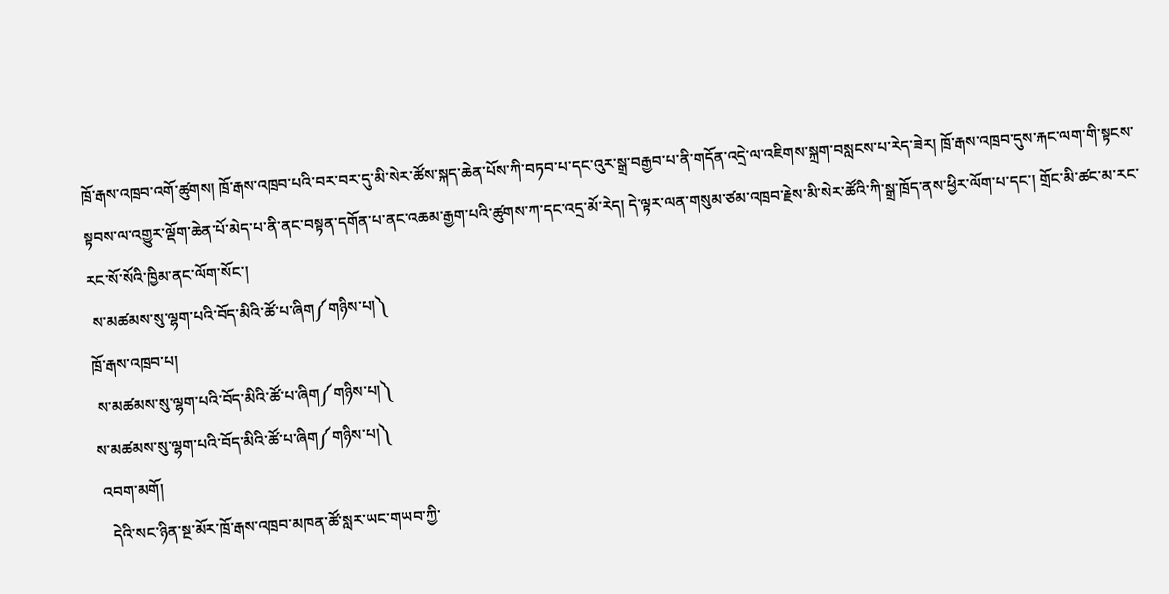ཁྲོ་རྒས་འཁྲབ་འགོ་ཚུགས། ཁྲོ་རྒས་འཁྲབ་པའི་བར་བར་དུ་མི་སེར་ཚོས་སྐད་ཆེན་པོས་ཀི་བཏབ་པ་དང་འུར་སྒྲ་བརྒྱབ་པ་ནི་གདོན་འདྲེ་ལ་འཇིགས་སྐྲག་བསླངས་པ་རེད་ཟེར། ཁྲོ་རྒས་འཁྲབ་དུས་རྐང་ལག་གི་སྟངས་སྟབས་ལ་འགྱུར་ལྡོག་ཆེན་པོ་མེད་པ་ནི་ནང་བསྟན་དགོན་པ་ནང་འཆམ་རྒྱག་པའི་ཚུགས་ཀ་དང་འདྲ་མོ་རེད། དེ་ལྟར་ལན་གསུམ་ཙམ་འཁྲབ་རྗེས་མི་སེར་ཚོའི་ཀི་སྒྲ་ཁྲོད་ནས་ཕྱིར་ལོག་པ་དང་། གྲོང་མི་ཚང་མ་རང་རང་སོ་སོའི་ཁྱིམ་ནང་ལོག་སོང་།
 ས་མཚམས་སུ་ལྷག་པའི་བོད་མིའི་ཚོ་པ་ཞིག༼གཉིས་པ།༽
ཁྲོ་རྒས་འཁྲབ་པ།
 ས་མཚམས་སུ་ལྷག་པའི་བོད་མིའི་ཚོ་པ་ཞིག༼གཉིས་པ།༽
ས་མཚམས་སུ་ལྷག་པའི་བོད་མིའི་ཚོ་པ་ཞིག༼གཉིས་པ།༽
 འབག་མགོ།
   དེའི་སང་ཉིན་སྔ་མོར་ཁྲོ་རྒས་འཁྲབ་མཁན་ཚོ་སླར་ཡང་གཡབ་ཀྱི་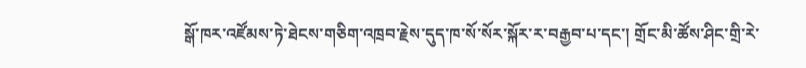སྒོ་ཁར་འཛོམས་ཏེ་ཐེངས་གཅིག་འཁྲབ་རྗེས་དུད་ཁ་སོ་སོར་སྐོར་ར་བརྒྱབ་པ་དང་། གྲོང་མི་ཚོས་ཤིང་གྲི་རེ་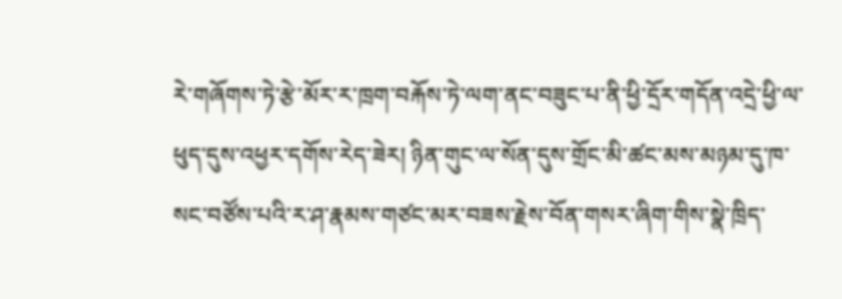རེ་གཞོགས་ཏེ་རྩེ་མོར་ར་ཁྲག་བརྐོས་ཏེ་ལག་ནང་བཟུང་པ་ནི་ཕྱི་དྲོར་གདོན་འདྲེ་ཕྱི་ལ་ཕུད་དུས་འཕྱར་དགོས་རེད་ཟེར། ཉིན་གུང་ལ་སོན་དུས་གྲོང་མི་ཚང་མས་མཉམ་དུ་ཁ་སང་བཙོས་པའི་ར་ཤ་རྣམས་གཙང་མར་བཟས་རྗེས་བོན་གསར་ཞིག་གིས་སྣེ་ཁྲིད་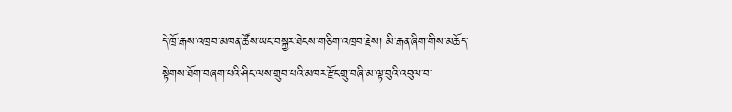དེ་ཁྲོ་རྒས་འཁྲབ་མཁན་ཚོས་ཡང་བསྐྱར་ཐེངས་གཅིག་འཁྲབ་རྗེས། མི་རྒན་ཞིག་གིས་མཆོད་སྟེགས་ཐོག་བཞག་པའི་ཤིང་ལས་གྲུབ་པའི་མཁར་རྫོང་གྲུ་བཞི་མ་ལྟ་བུའི་འབུལ་བ་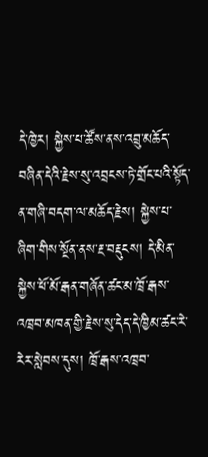དེ་ཁྱེར། སྐྱེས་པ་ཚོས་ནས་འབྲུ་མཆོད་བཞིན་དེའི་རྗེས་སུ་འབྲངས་ཏེ་གྲོང་པའི་སྟོད་ན་གཞི་བདག་ལ་མཆོད་རྗེས། སྐྱེས་པ་ཞིག་གིས་སྔོན་ནས་རྔ་བརྡུངས། དེ་མིན་སྐྱེས་ཕོ་མོ་རྒན་གཞོན་ཚང་མ་ཁྲོ་རྒས་འཁྲབ་མཁན་གྱི་རྗེས་སུ་དེད་དེ་ཁྱིམ་ཚང་རེ་རེར་སླེབས་དུས། ཁྲོ་རྒས་འཁྲབ་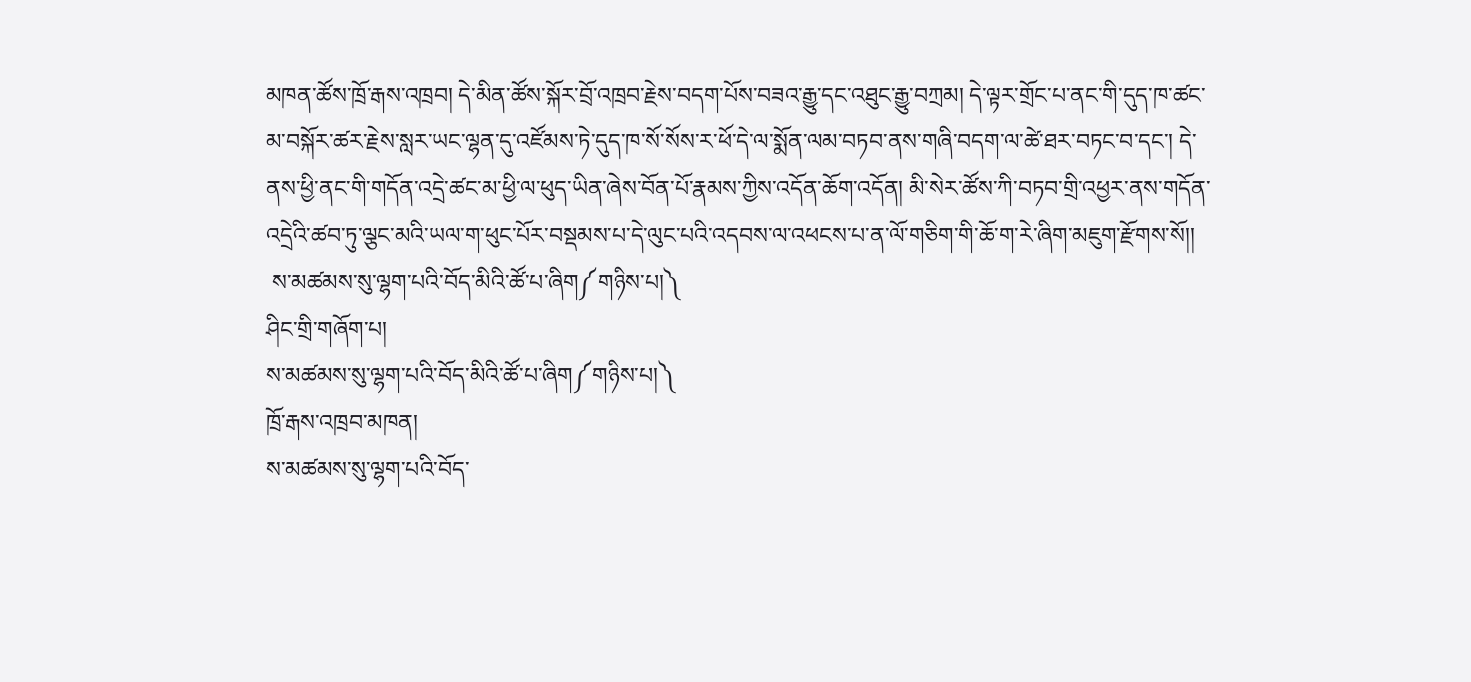མཁན་ཚོས་ཁྲོ་རྒས་འཁྲབ། དེ་མིན་ཚོས་སྐོར་བྲོ་འཁྲབ་རྗེས་བདག་པོས་བཟའ་རྒྱུ་དང་འཐུང་རྒྱུ་བཀྲམ། དེ་ལྟར་གྲོང་པ་ནང་གི་དུད་ཁ་ཚང་མ་བསྐོར་ཚར་རྗེས་སླར་ཡང་ལྷན་དུ་འཛོམས་ཏེ་དུད་ཁ་སོ་སོས་ར་ཕོ་དེ་ལ་སྨོན་ལམ་བཏབ་ནས་གཞི་བདག་ལ་ཚེ་ཐར་བཏང་བ་དང་། དེ་ནས་ཕྱི་ནང་གི་གདོན་འདྲེ་ཚང་མ་ཕྱི་ལ་ཕུད་ཡིན་ཞེས་བོན་པོ་རྣམས་ཀྱིས་འདོན་ཆོག་འདོན། མི་སེར་ཚོས་ཀི་བཏབ་གྲི་འཕྱར་ནས་གདོན་འདྲེའི་ཚབ་ཏུ་ལྕང་མའི་ཡལ་ག་ཕུང་པོར་བསྡམས་པ་དེ་ལུང་པའི་འདབས་ལ་འཕངས་པ་ན་ལོ་གཅིག་གི་ཆོ་ག་རེ་ཞིག་མཇུག་རྫོགས་སོ།།
 ས་མཚམས་སུ་ལྷག་པའི་བོད་མིའི་ཚོ་པ་ཞིག༼གཉིས་པ།༽
ཤིང་གྲི་གཞོག་པ།
ས་མཚམས་སུ་ལྷག་པའི་བོད་མིའི་ཚོ་པ་ཞིག༼གཉིས་པ།༽
ཁྲོ་རྒས་འཁྲབ་མཁན།
ས་མཚམས་སུ་ལྷག་པའི་བོད་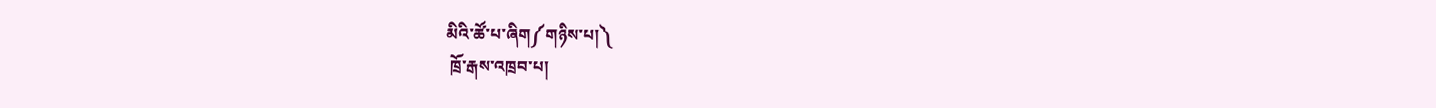མིའི་ཚོ་པ་ཞིག༼གཉིས་པ།༽
 ཁྲོ་རྒས་འཁྲབ་པ།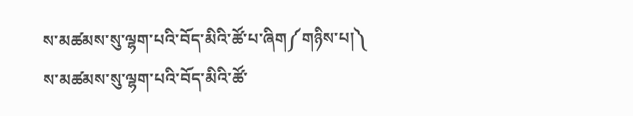ས་མཚམས་སུ་ལྷག་པའི་བོད་མིའི་ཚོ་པ་ཞིག༼གཉིས་པ།༽
ས་མཚམས་སུ་ལྷག་པའི་བོད་མིའི་ཚོ་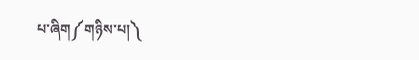པ་ཞིག༼གཉིས་པ།༽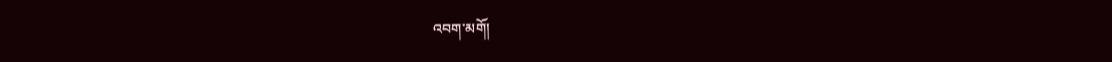འབག་མགོ།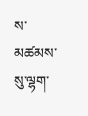ས་མཚམས་སུ་ལྷག་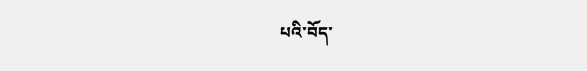པའི་བོད་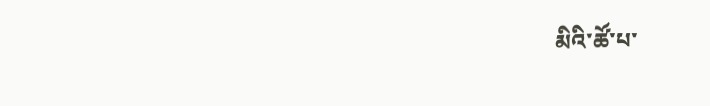མིའི་ཚོ་པ་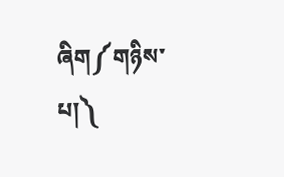ཞིག༼གཉིས་པ།༽